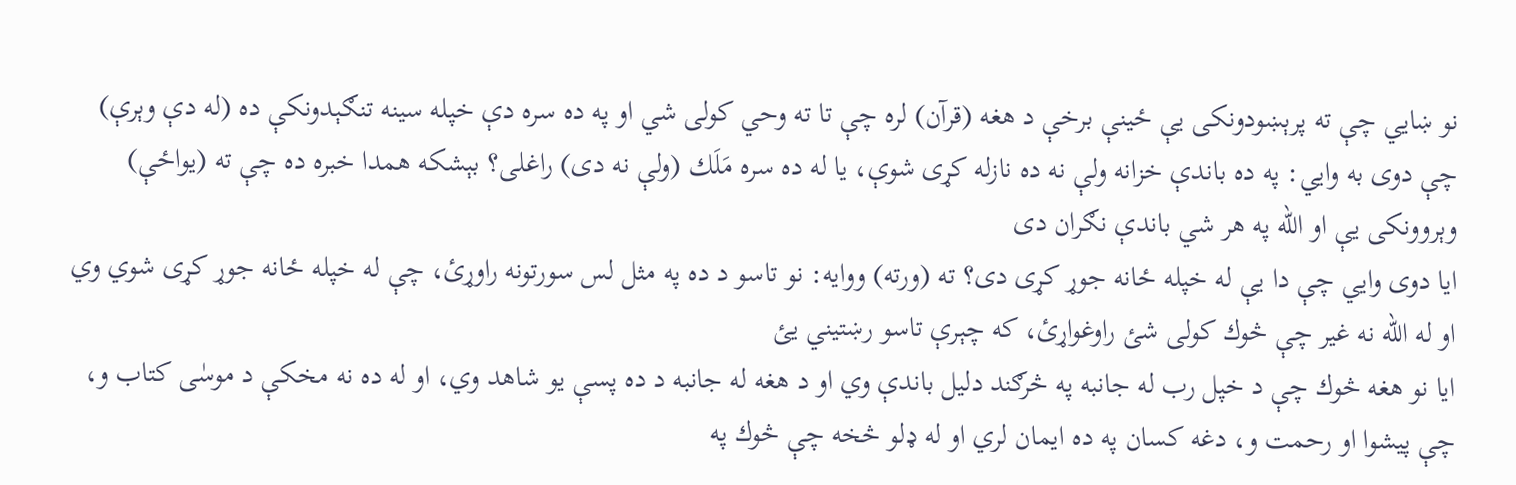نو ښايي چې ته پرېښودونكى يې ځینې برخې د هغه (قرآن) لره چې تا ته وحي كولى شي او په ده سره دې خپله سینه تنګېدونكې ده (له دې وېرې) چې دوى به وايي: په ده باندې خزانه ولې نه ده نازله كړى شوې، یا له ده سره مَلَك (ولې نه دى) راغلى؟ بېشكه همدا خبره ده چې ته (يواځې) وېروونكى يې او الله په هر شي باندې نګران دى
ایا دوى وايي چې دا يې له خپله ځانه جوړ كړى دى؟ ته (ورته) ووایه: نو تاسو د ده په مثل لس سورتونه راوړئ، چې له خپله ځانه جوړ كړى شوي وي او له الله نه غير چې څوك كولى شئ راوغواړئ، كه چېرې تاسو رښتیني یئ
ایا نو هغه څوك چې د خپل رب له جانبه په څرګند دلیل باندې وي او د هغه له جانبه د ده پسې یو شاهد وي، او له ده نه مخكې د موسٰى كتاب و، چې پیشوا او رحمت و، دغه كسان په ده ایمان لري او له ډلو څخه چې څوك په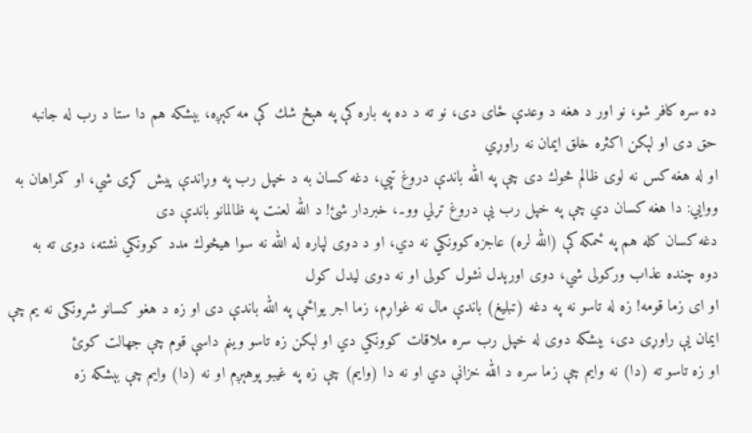ده سره كافر شو، نو اور د هغه د وعدې ځاى دى، نو ته د ده په باره كې په هېڅ شك كې مه كېږه، بېشكه هم دا ستا د رب له جانبه حق دى او لېكن اكثره خلق ایمان نه راوړي
او له هغه كس نه لوى ظالم څوك دى چې په الله باندې دروغ تپي، دغه كسان به د خپل رب په وړاندې پیش كړى شي، او ګمراهان به ووايي: دا هغه كسان دي چې په خپل رب يې دروغ تړلي وو۔، خبردار شئ! د الله لعنت په ظالمانو باندې دى
دغه كسان كله هم په ځمكه كې (الله لره) عاجزه كوونكي نه دي، او د دوى لپاره له الله نه سوا هیڅوك مدد كوونكي نشته، دوى ته به دوه چنده عذاب وركولى شي، دوى اورېدل نشول كولى او نه دوى لیدل كول
او اى زما قومه! زه له تاسو نه په دغه (تبلیغ) باندې مال نه غواړم، زما اجر يواځې په الله باندې دى او زه د هغو كسانو شړونكى نه یم چې ایمان يې راوړى دى، بېشكه دوى له خپل رب سره ملاقات كوونكي دي او لېكن زه تاسو وینم داسې قوم چې جهالت كوئ
او زه تاسو ته (دا) نه وایم چې زما سره د الله خزانې دي او نه دا (وايم) چې زه په غیبو پوهېږم او نه (دا) وایم چې بېشكه زه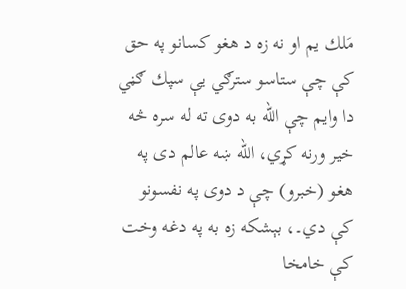مَلك یم او نه زه د هغو كسانو په حق كې چې ستاسو سترګي يې سپك ګڼي دا وایم چې الله به دوى ته له سره څه خیر ورنه كړي، الله ښه عالم دى په هغو (خبرو) چې د دوى په نفسونو كې دي۔، بېشكه زه به په دغه وخت كې خامخا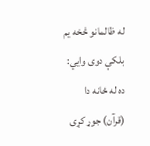له ظالمانو څخه یم
بلكې دوى وايي: ده له ځانه دا (قرآن) جوړ كړى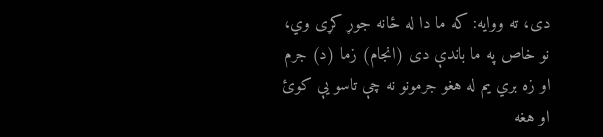دى، ته ووایه: كه ما دا له ځانه جوړ كړى وي، نو خاص په ما باندې دى (انجام) زما (د) جرم او زه بري یم له هغو جرمونو نه چې تاسو يې كوئ
او هغه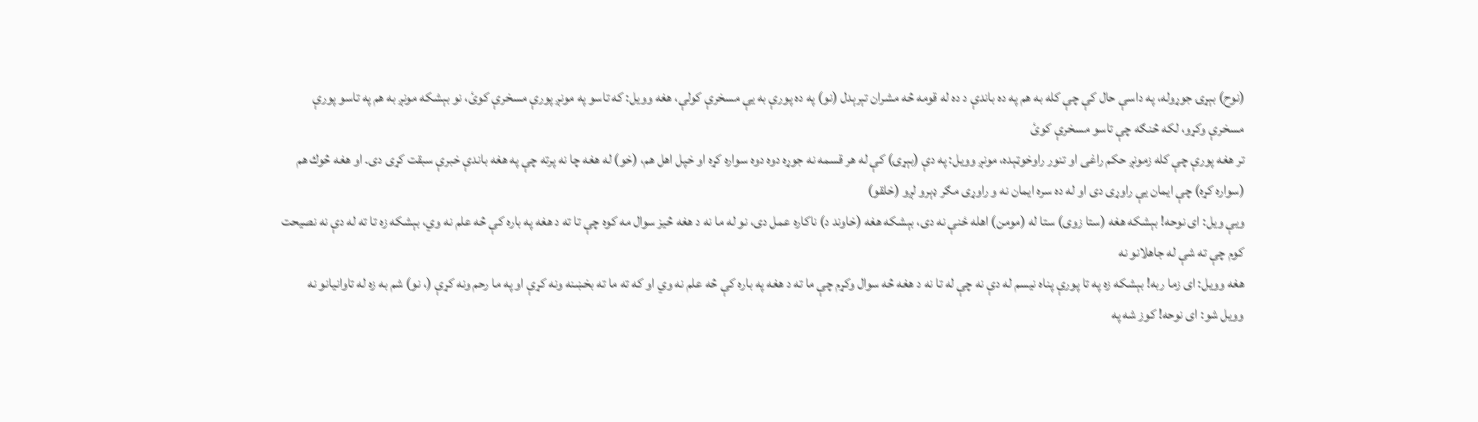(نوح) بېړۍ جوړوله، په داسې حال كې چې كله به هم په ده باندې د ده له قومه څه مشران تېرېدل (نو) په ده پورې به يې مسخرې كولې، هغه وویل: كه تاسو په مونږ پورې مسخرې كوئ، نو بېشكه مونږ به هم په تاسو پورې مسخرې وكړو، لكه څنګه چې تاسو مسخرې كوئ
تر هغه پورې چې كله زمونږ حكم راغى او تنور راوخوټېده، مونږ وویل: په دې (بېړۍ) كې له هر قسمه نه جوړه دوه دوه سواره كړه او خپل اهل هم، (خو) له هغه چا نه پرته چې په هغه باندې خبرې سبقت كړى دى۔ او هغه څوك هم (سواره كړه) چې ایمان يې راوړى دى او له ده سره ایمان نه و راوړى مګر ډېرو لږو (خلقو)
ويې ويل: اى نوحه! بېشكه هغه (ستا زوى) ستا له (مومن) اهله ځنې نه دى، بېشكه هغه (خاوند د) ناكاره عمل دى، نو له ما نه د هغه څیز سوال مه كوه چې تا ته د هغه په باره كې څه علم نه وي، بېشكه زه تا ته له دې نه نصیحت كوم چې ته شې له جاهلانو نه
هغه وویل: اى زما ربه! بېشكه زه په تا پورې پناه نیسم له دې نه چې له تا نه د هغه څه سوال وكړم چې ما ته د هغه په باره كې څه علم نه وي او كه ته ما ته بخښنه ونه كړې او په ما رحم ونه كړې (، نو) شم به زه له تاوانیانو نه
وویل شو: اى نوحه! كوز شه په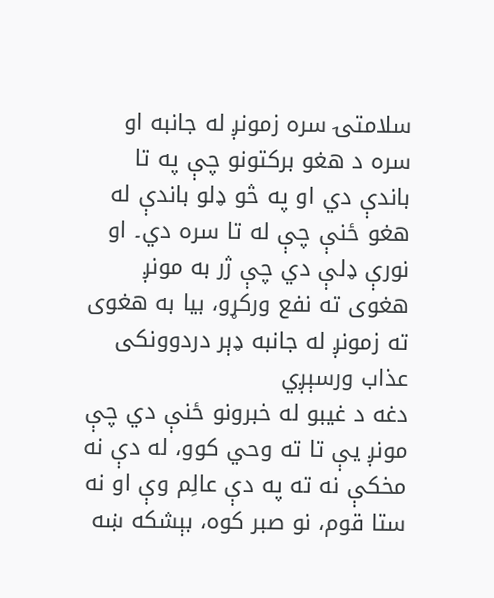سلامتۍ سره زمونږ له جانبه او سره د هغو بركتونو چې په تا باندې دي او په څو ډلو باندې له هغو ځنې چې له تا سره دي۔ او نورې ډلې دي چې ژر به مونږ هغوى ته نفع وركړو، بیا به هغوى ته زمونږ له جانبه ډېر دردوونكى عذاب ورسېږي
دغه د غیبو له خبرونو ځنې دي چې مونږ يې تا ته وحي كوو، له دې نه مخكې نه ته په دې عالِم وې او نه ستا قوم، نو صبر كوه، بېشكه ښه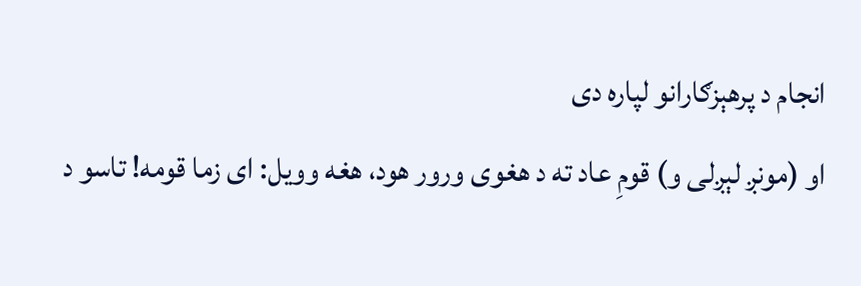انجام د پرهېزګارانو لپاره دى
او (مونږ لېږلى و) قومِ عاد ته د هغوى ورور هود، هغه وویل: اى زما قومه! تاسو د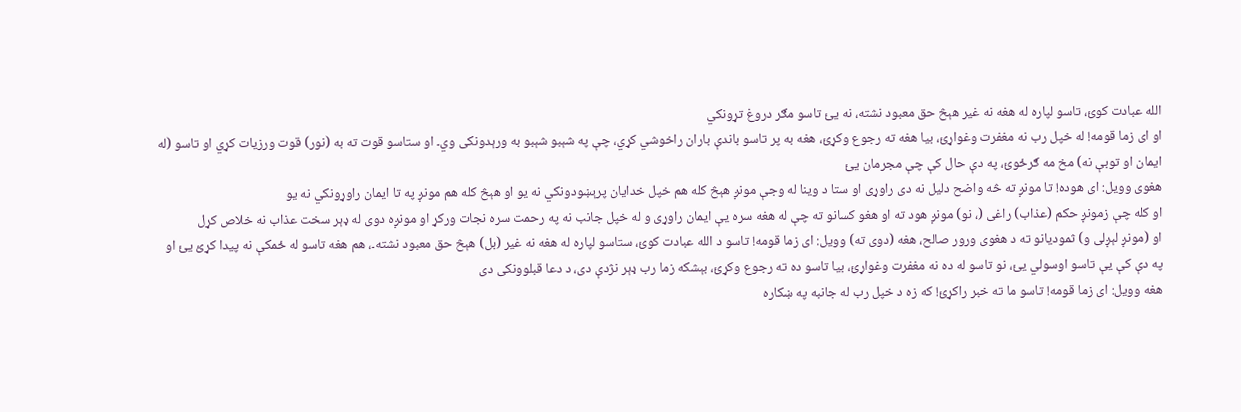الله عبادت كوئ، تاسو لپاره له هغه نه غیر هېڅ حق معبود نشته، نه یئ تاسو مګر دروغ تړونكي
او اى زما قومه! له خپل رب نه مغفرت وغواړئ، بیا هغه ته رجوع وكړئ، هغه به پر تاسو باندې باران راخوشي كړي، چې په شېبو شېبو به ورېدونكى وي۔ او ستاسو قوت ته به (نور) قوت ورزیات كړي او تاسو (له ایمان او توبې نه) مخ مه ګرځوئ، په دې حال كې چې مجرمان یئ
هغوى وویل: اى هوده! تا مونږ ته څه واضح دلیل نه دى راوړى او ستا د وینا له وجې مونږ هېڅ كله هم خپل خدایان پرېښودونكي نه یو او هېڅ كله هم مونږ په تا ایمان راوړونكي نه یو
او كله چې زمونږ حكم (عذاب) راغى (، نو) مونږ هود ته او هغو كسانو ته چې له هغه سره يې ایمان راوړى و له خپل جانب نه په رحمت سره نجات وركړ او مونږه دوى له ډېر سخت عذاب نه خلاص كړل
او (مونږ لېږلى و) ثمودیانو ته د هغوى ورور صالح، هغه (دوى ته) وویل: اى زما قومه! تاسو د الله عبادت كوئ، ستاسو لپاره له هغه نه غیر (بل) هېڅ حق معبود نشته۔، هم هغه تاسو له ځمكې نه پیدا كړئ یئ او په دې كې يې تاسو اوسولي یئ، نو تاسو له ده نه مغفرت وغواړئ، بیا تاسو ده ته رجوع وكړئ، بېشكه زما رب ډېر نژدې دى، د دعا قبلوونكى دى
هغه وویل: اى زما قومه! تاسو ما ته خبر راكړئ! كه زه د خپل رب له جانبه په ښكاره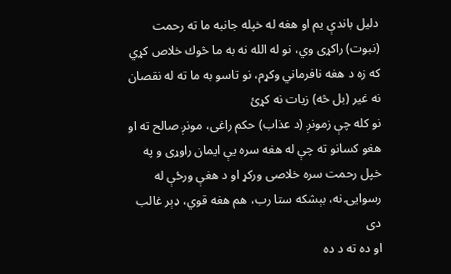دلیل باندې یم او هغه له خپله جانبه ما ته رحمت (نبوت) راكړى وي، نو له الله نه به ما څوك خلاص كړي كه زه د هغه نافرماني وكړم، نو تاسو به ما ته له نقصان نه غیر (بل څه) زیات نه كړئ
نو كله چې زمونږ (د عذاب) حكم راغى، مونږ صالح ته او هغو كسانو ته چې له هغه سره يې ایمان راوړى و په خپل رحمت سره خلاصى وركړ او د هغې ورځې له رسوايۍ نه، بېشكه ستا رب، هم هغه قوي، ډېر غالب دى
او ده ته د ده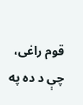قوم راغى، چې د ده په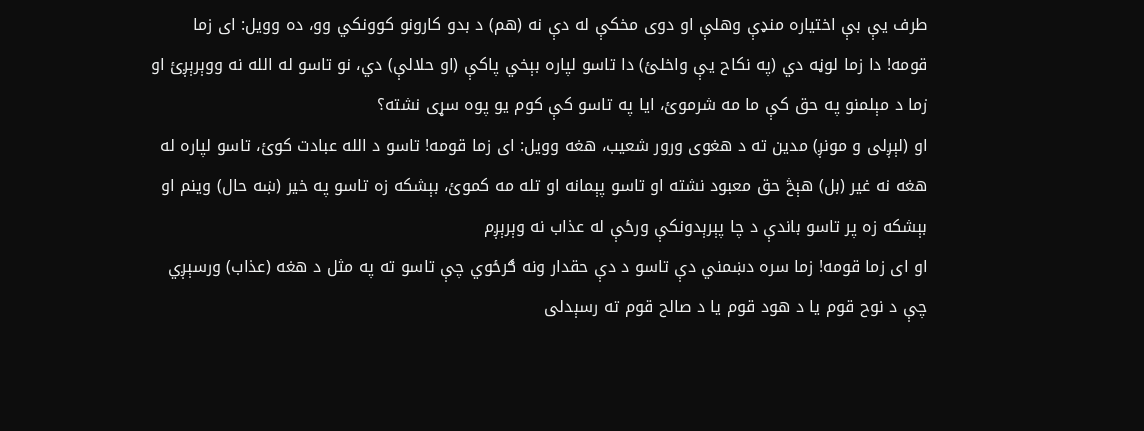طرف يې بې اختیاره منډې وهلې او دوى مخكې له دې نه (هم) د بدو كارونو كوونكي وو، ده وویل: اى زما قومه! دا زما لوڼه دي (په نكاح يې واخلئ) دا تاسو لپاره بېخي پاكې (او حلالې) دي، نو تاسو له الله نه ووېرېږئ او زما د مېلمنو په حق كې ما مه شرموئ، ایا په تاسو كې كوم یو پوه سړى نشته؟
او (لېږلى و مونږ) مدین ته د هغوى ورور شعیب، هغه وویل: اى زما قومه! تاسو د الله عبادت كوئ، تاسو لپاره له هغه نه غیر (بل) هېڅ حق معبود نشته او تاسو پېمانه او تله مه كموئ، بېشكه زه تاسو په خیر (ښه حال) وینم او بېشكه زه پر تاسو باندې د چا پېرېدونكې ورځې له عذاب نه وېرېږم
او اى زما قومه! زما سره دښمني دې تاسو د دې حقدار ونه ګرځوي چې تاسو ته په مثل د هغه (عذاب) ورسېږي چې د نوح قوم یا د هود قوم یا د صالح قوم ته رسېدلى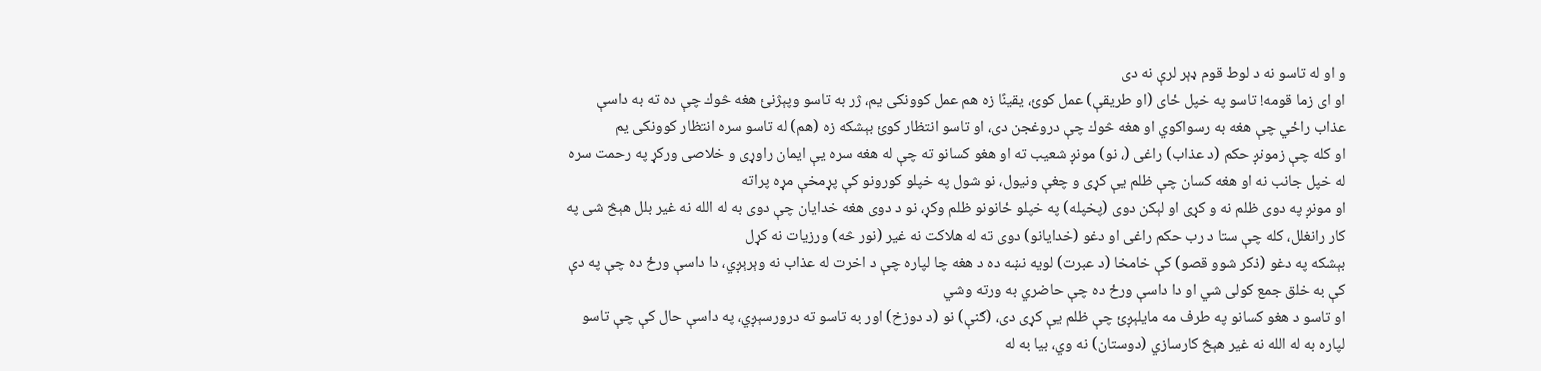و او له تاسو نه د لوط قوم ډېر لرې نه دى
او اى زما قومه! تاسو په خپل ځاى (او طریقې) عمل كوئ، یقینًا زه هم عمل كوونكى یم، ژر به تاسو وپېژنئ هغه څوك چې ده ته به داسې عذاب راځي چې هغه به رسواكوي او هغه څوك چې دروغجن دى، او تاسو انتظار كوئ بېشكه زه (هم) له تاسو سره انتظار كوونكى یم
او كله چې زمونږ حكم (د عذاب) راغى (، نو) مونږ شعیب ته او هغو كسانو ته چې له هغه سره يې ایمان راوړى و خلاصى وركړ په رحمت سره له خپل جانب نه او هغه كسان چې ظلم يې كړى و چغې ونیول، نو شول په خپلو كورونو كې پړمخې مړه پراته
او مونږ په دوى ظلم نه و كړى او لېكن دوى (پخپله) په خپلو ځانونو ظلم وكړ، نو د دوى هغه خدایان چې دوى به له الله نه غير بلل هېڅ شى په كار رانغلل، كله چې ستا د رب حكم راغى او دغو (خدایانو) دوى ته له هلاكت نه غیر (نور څه) ورزیات نه كړل
بېشكه په دغو (ذكر شوو قصو) كې خامخا (د عبرت) لویه نښه ده د هغه چا لپاره چې د اخرت له عذاب نه وېرېږي، دا داسې ورځ ده چې په دې كې به خلق جمع كولى شي او دا داسې ورځ ده چې حاضري به ورته وشي
او تاسو د هغو كسانو په طرف مه مايلېږئ چې ظلم يې كړى دى، (ګنې) نو (د دوزخ) اور به تاسو ته درورسېږي، په داسې حال كې چې تاسو لپاره به له الله نه غیر هېڅ كارسازي (دوستان) نه وي، بیا به له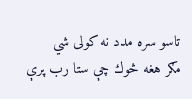تاسو سره مدد نه كولى شي
مګر هغه څوك چې ستا رب پرې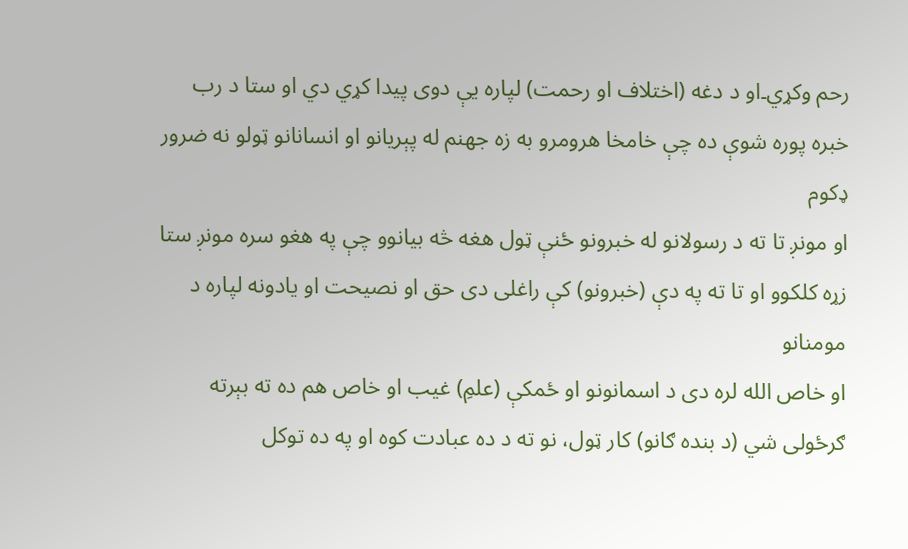رحم وكړي۔او د دغه (اختلاف او رحمت) لپاره يې دوى پیدا كړي دي او ستا د رب خبره پوره شوې ده چې خامخا هرومرو به زه جهنم له پېریانو او انسانانو ټولو نه ضرور ډكوم
او مونږ تا ته د رسولانو له خبرونو ځنې ټول هغه څه بیانوو چې په هغو سره مونږ ستا زړه كلكوو او تا ته په دې (خبرونو) كې راغلى دى حق او نصیحت او یادونه لپاره د مومنانو
او خاص الله لره دى د اسمانونو او ځمكې (علمِ) غیب او خاص هم ده ته بېرته ګرځولى شي (د بنده ګانو) كار ټول، نو ته د ده عبادت كوه او په ده توكل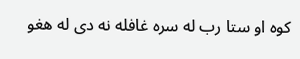كوه او ستا رب له سره غافله نه دى له هغو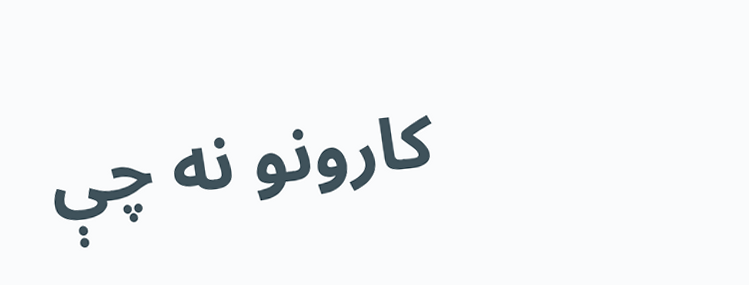كارونو نه چې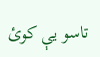تاسو يې كوئ